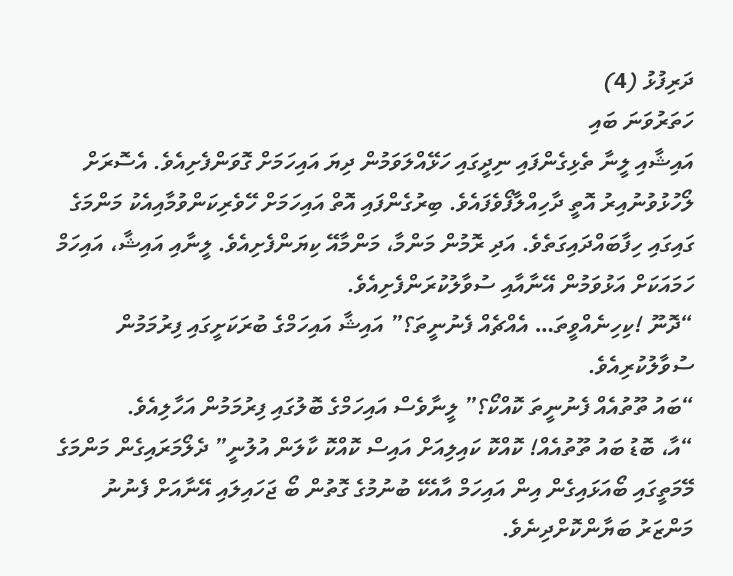ދަރިފުޅު (4)
ހަތަރުވަނަ ބައި
އައިޝާއި ލީނާ ތެޅިގެންފައި ނިދީގައި ހަޅޭއްލަވަމުން ދިޔަ އައިހަމަށް ގޮވަންފެށިއެވެ. އެސޮރަށް ލޯހުޅުވުނުއިރު އޮތީ ދާހިއްލާފޯވެފައެވެ. ބިރުގެންފައި އޮތް އައިހަމަށް ހޭވެރިކަންވުމާއިއެކު މަންމަގެ ގައިގައި ހިފާބައްދައިގަތެވެ. އަދި ރޮމުން މަންމާ، މަންމާއޭ ކިޔަންފެށިއެވެ. ލީނާއި އައިޝާ، އައިހަމް ހަމައަކަށް އަޅުވަމުން އޭނާއާއި ސުވާލުކުރަންފެށިއެވެ.
“ދޮނޫ !ކިހިނެއްވީތަ… އެއްޗެއް ފެނުނީތަ؟” އައިޝާ އައިހަމްގެ ބުރަކަށީގައި ފިރުމަމުން ސުވާލުކުރިއެވެ.
“ބައު ތޫތުއެއް ފެނުނީތަ ކޮއްކޯ؟” ލީނާވެސް އައިހަމްގެ ބޮލުގައި ފިރުމަމުން އަހާލިއެވެ.
“އާ، ބޮޑު ބައު ތޫތުއެއް! ކޮއްކޮ ކައިލިއަށް އައިސް ކޮއްކޮ ކާލަން އުލުނީ” ދެލޯމަރައިގެން މަންމަގެ މޭމަތީގައި ބޯއަޅައިގެން އިން އައިހަމް އާއެކޭ ބުނުމުގެ ގޮތުން ބޯ ޖަހައިލައި އޭނާއަށް ފެނުނު މަންޒަރު ބަޔާންކޮށްދިނެވެ.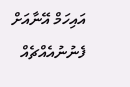އައިހަމް އޭނާއަށް ފެނުނުއެއްޗެއް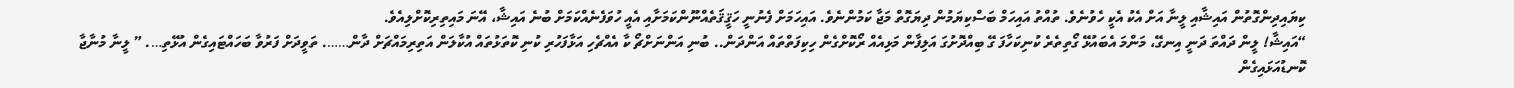ކިޔައިދިންގޮތުން އައިޝާއި ލީނާ އަށް އެކު އެކީ ހެވުނެވެ. ތުއްތު އައިހަމް ބަސްކިޔަމުން ދިޔަގޮތް މަޖާ ކަމުންނެވެ. އައިހަމަށް ފެނުނީ ހަޤީޤަތެއްނޫންކަމަށާއި އެއީ ހުވަފެނެއްކަމަށް ބުނެ އައިޝާ، އޭނަ މައިތިރިކޮށްލިއެވެ.
“އައިޝާ! ލީން ދައްތަ ދަނީ އިނގޭ، މަންމަ އެބައުޅޭ ގޯތިތެރެ ކުނިކަހާފަ ގޭ ބިއްދޮށުގަ އަލިފާން މަޅިއެއް ރޯކޮށްގެން ހިކިފަތްތައް އަންދަން.. ބުނި އަންނަށްޗޯ ކާ އެއްޗެހި އަޅާފަހުރި ކުނި ކޮތަޅުތައް އުކާލަން އަތިރިމައްޗަށް ދާން……. ތަވީދަށް ފަރުވާ ބަހައްޓައިގެން އުޅޭތި…. ” ލީނާ މުނާޖާ ކޮނޑުއަޅައިގެން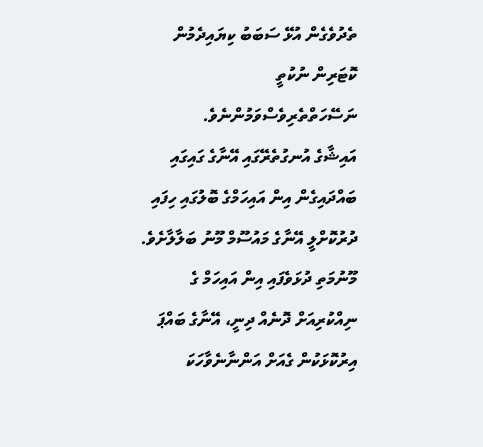ތެދުވެގެން އުޅޭ ސަބަބު ކިޔައިދެމުން ކޮޓަރިން ނުކުތީ ނަސޭހަތްތެރިވެސްވަމުންނެވެ.
އައިޝާގެ އުނގުތެރޭގައި އޭނާގެ ގައިގައި ބައްދައިގެން އިން އައިހަމްގެ ބޮލުގައި ހިފައި ދުރުކޮށްލީ އޭނާގެ މައުސޫމް މޫނު ބަލާލާށެވެ. މޫނުމަތި ދުޅަވެފައި އިން އައިހަމް ގެ ނިއްކުރިއަށް ދޮނެއް ދިނީ، އޭނާގެ ބައްޕަ އިރުކޮޅަކުން ގެއަށް އަންނާނެވާހަކަ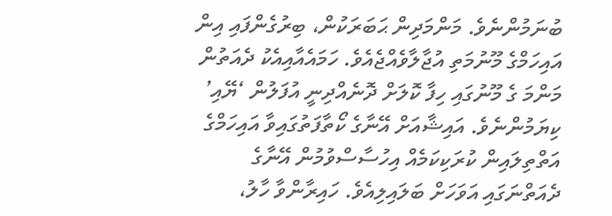ބުނަމުންނެވެ. މަންމަދިން ޙަބަރަކުން، ބިރުގެންފައި އިން އައިހަމްގެ މޫނުމަތި އުޖާލާވެއްޖެއެވެ. ހަމައެއާއިއެކު ދެއަތުން މަންމަ ގެ މޫނުގައި ހިފާ ކޮލަށް ދޮނެއްދިނީ އުފަލުން ‘ޔޭއި’ ކިޔަމުންނެވެ. އައިޝާއަށް އޭނާގެ ކޯތާފަތުގައިވާ އައިހަމްގެ އަތްތިލައިން ކުރަކިކަމެއް އިހުސާސްވުމުން އޭނާގެ ދެއަތްނަގައި އަވަހަށް ބަލައިލިއެވެ. ހައިރާންވާ ހާލު،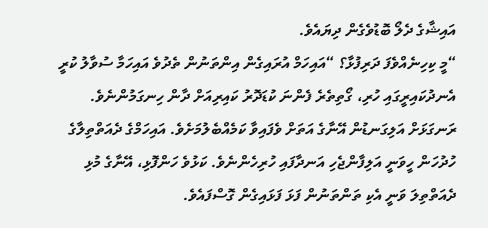އައިޝާގެ ދެލޯ ބޮޑުވެގެން ދިޔައެވެ.
“މީ ކިހިނެއްވެފަ ދަރިފުޅާ؟ “އައިހަމް އުރައިގެން އިންތަނުން ތެދުވެ އައިހަމާ ސުވާލު ކުރީ އެނދުކައިރީގައި ހުރި، ގޯތިތެރެ ފެންނަ ކުޑަދޮރު ކައިރިއަށް ދާން ހިނގަމުންނެވެ. ރަނގަޅަށް އަލިގަނޑުން އޭނާގެ އަތަށް ވެފައިވާ ކަމެއްބެލުމަށެވެ. އައިހަމްގެ ދެއަތްތިލާގެ ހުދުހަން ހީވަނީ އަލިފާންޖެހި އަނދާފައި ހުރިހެންނެވެ. ކަޅުވެ ހަންފޮޅި، އޭނާގެ މުޅި ދެއަތްތިލަ ވަނީ އެކި ތަންތަނުން ފަޅަ ފަޅައިގެން ގޮސްފައެވެ.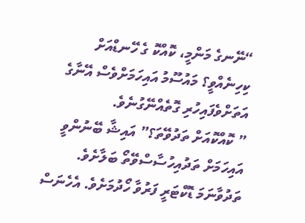“ނޭނގެ މަންމީ، ކޮއްކޮ ގެ ހޭނޑްއަށް ކިހިނެއްވީ؟ މައުސޫމު އައިހަމަށްވެސް އޭނާގެ އަތަށްވެފައިހުރި ގޮތެއްނޭގުނެވެ.
” ކޮއްކޮއަށް ތަދުވޭތަ؟” އައިޝާ ބޭނުންވީ އައިހަމަށް ތަދުއިހުސާސްވޭތޯ ބަލާށެވެ. ތަދުވާނަމަ ޑޮކްޓަރީ ފަރުވާ ހޯދުމަށެވެ. އެހެނަސް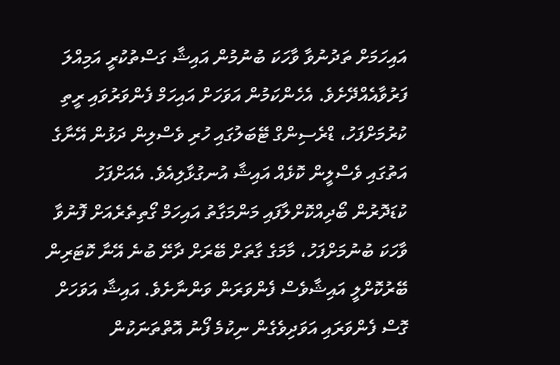އައިހަމަށް ތަދުނުވާ ވާހަކަ ބުނުމުން އައިޝާ ގަސްތުކުރީ އަމިއްލަ ފަރުވާއެއްދޭށެވެ. އެހެންކަމުން އަވަހަށް އައިހަމް ފެންވަރުވައި ރީތި ކުރުމަށްފަހު، ޑްރެސިންގް ޓޭބަލުގައި ހުރި ވެސްލިން ދަޅުން އޭނާގެ އަތުގައި ވެސްލީން ކޮޅެއް އައިޝާ އުނގުޅާލިއެވެ. އެއަށްފަހު ކުޑަދޮރުން ބޯދިއްކޮށްލާފައި މަންމަގާތު އައިހަމް ގޯތިތެރެއަށް ފޮނުވާ ވާހަކަ ބުނުމަށްފަހު، މާމަގެ ގާތަށް ބޭރަށް ދާށޭ ބުނެ އޭނާ ކޮޓަރިން ބޭރުކޮށްލީ އައިޝާވެސް ފެންވަރަން ވަންނާށެވެ. އައިޝާ އަވަހަށް ގޮސް ފެންވަރައި އަވަދިވެގެން ނިކުމެ ފޯނު އޮތްތަނަކުން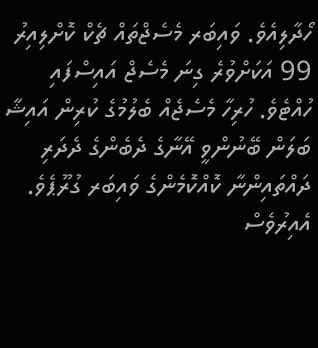ހޯދާލިއެވެ. ވައިބަރ މެސެޖްތައް ޗެކް ކޮށްލިއިރު 99 އަކަށްވުރެ ގިނަ މެސެޖް އައިސްފައި ހުއްޓެވެ. ހުރިހާ މެސެޖެއް ބެލުމުގެ ކުރިން އައިޝާ ބަލަން ބޭނުންވީ އޭނާގެ ދެބެންގެ ދެދަރި ދައްތައިންނާ ކޮއްކޮމެންގެ ވައިބަރ ގުރޫޕެވެ. އެއިރުވެސް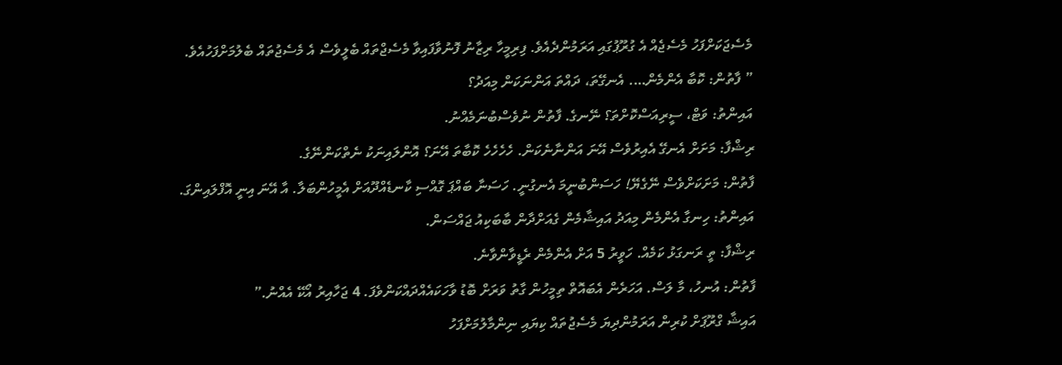މެސެޖަކަށްފަހު މެސެޖެއް އެ ގުރޫޕުގައި އަރަމުންދެއެވެ. ފިރިމީހާ ރިޒާނު ފޮނުވާފައިވާ މެސެޖްތައް ބެލީވެސް އެ މެސެޖުތައް ބެލުމަށްފަހުއެވެ.
” ފާތުން: ކޮބާ އެންމެން…. އެނގޭތަ، ދައްތަ އަންނަކަން މިއަދު؟
އައިންތު: ވަޓް، ސީރިއަސްކޮށްތަ؟ ނޭނގެ. ފާތުން ނުވެސްބުނަމެއްނު.
ރިޝްފާ: މަށަށް އެނގޭ އެއިރުވެސް އޭނަ އަންނާނެކަން. ހެހެހެހެ ކޮބާތަ އޭނަ؟ އޮންލައިނަކު ނެތްކަންނޭގެ.
ފާތުން: މަށަކަށްވެސް ނޭގެޔޭ! ހަސަންބުނީމަ އެނގުނީ. ހަސަނާ ބައްޕަ ގޮއްސި ކާނޑެއްދޫއަށް އެމީހުންބަލާ. އާ އޭނަ އިނީ އޮފްލައިންގަ.
އައިންތު: ހިނގާ އެންމެން މިއަދު އައިޝާމެން ގެއަށްދާން ބާބަކިއު ޖައްސަން.
ރިޝްފާ: ތީ ރަނގަޅު ކަމެއް. ހަވީރު 5 އަށް އެންމެން ރެޑީވާންވާނެ.
ފާތުން: އުނހު، މާ ލަސް. އަހަރެން އެބައޮތް ތިމީހުން ގާތު ވަރަށް ބޮޑު ވާހަކައެއްދައްކަންވެފަ. 4 ޖަހާއިރު އޯކޭ އެއްނު.”
އައިޝާ ގްރޫޕަށް ކުރިން އަރަމުންދިޔަ މެސެޖުތައް ކިޔައި ނިންމާލުމަށްފަހު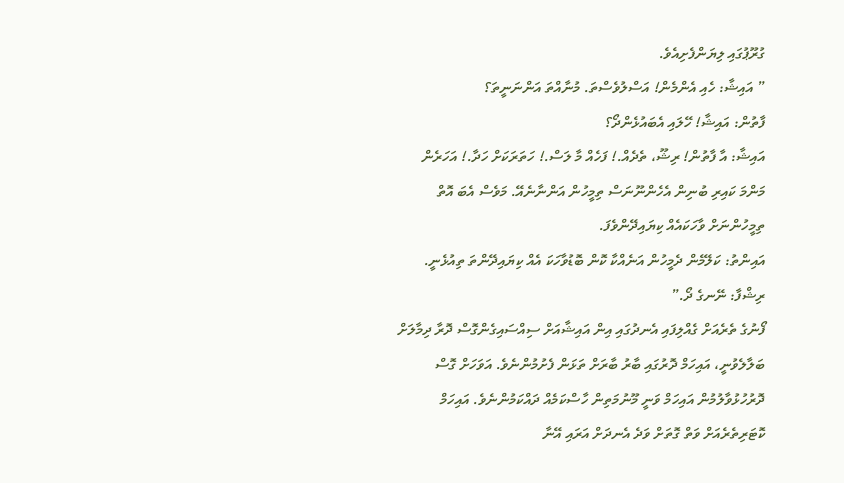ގުރޫޕުގައި ލިޔަންފެށިއެވެ.
” އައިޝާ: ހެއި އެންމެން! އަސްލުވެސްތަ. މުނާއްތަ އަންނަނީތަ؟
ފާތުން: އައިޝާ! ހޭލައި އެބައުޅެންދޯ؟
އައިޝާ: އާ ފާތުން! ރިޝޫ، ތެދެއް.! ފަހެއް މާ ލަސް.! ހަތަރަކަށް ހަދާ.! އަހަރެން މަންމަ ކައިރި ބުނިން އެހެންނޫނަސް ތިމީހުން އަންނާނެއޭ. މަވެސް އެބަ އޮތް ތިމީހުންނަށް ވާހަކައެއް ކިޔައިދޭންވެފަ.
އައިންތު: ކަލޭމެން ދެމީހުން އަނެއްކާ ކޮން ބޮޑުވާހަކަ އެއް ކިޔައިދޭންތަ ތިއުޅެނީ.
ރިޝްފާ: ނޭނގެ ދޯ.”
ފޯނުގެ ތެރެއަށް ގެއްލިފައި އެނދުގައި އިން އައިޝާއަށް ސިއްސައިގެންގޮސް ދޮރާ ދިމާލަށް ބަލާލެވުނީ، އައިހަމް ދޮރުގައި ބާރު ބާރަށް ތަޅަން ފެށުމުންނެވެ. އަވަހަށް ގޮސް ދޮރުހުޅުވާލުމުން އައިހަމް ވަނީ މޫނުމަތިން ހާސްކަމެއް ދައްކަމުންނެވެ. އައިހަމް ކޮޓަރިތެރެއަށް ވަތް ގޮތަށް ވަދެ އެނދަށް އަރައި އޭނާ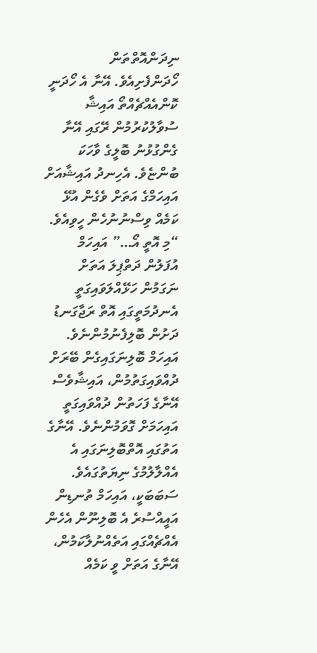ނިދަންއޮތްތަން ހޯދަންފެށިއެވެ. އޭނާ އެ ހޯދަނީ ކޮންއެއްޗެއްތޯ އައިޝާ ސުވާލުކުރުމުން ރޭގައި އޭނާ ގެންގުޅުނު ބޮލީގެ ވާހަކަ ބުންޏެވެ. އެހިނދު އައިޝާއަށް އައިހަމްގެ އަތަށް ވެގެން އުޅޭ ކަމެއް ވިސްނުނުހެން ހީވިއެވެ.
“މި އޮތީ އޯ…” އައިހަމް އުފަލުން ދަތްޕިލަ އަތަށް ނަގަމުން ހަޅޭއްލަވައިގަތީ އެނދުމަތީގައި އޮތް ރަޖާގަނޑު ދަށުން ބޮލިފެނުމުންނެވެ.
އައިހަމް ބޮލިނަގައިގެން ބޭރަށް ދުއްވައިގަތުމުން، އައިޝާވެސް އޭނާގެ ފަހަތުން ދުއްވައިގަތީ އައިހަމަށް ގޮވަމުންނެވެ. އޭނާގެ އަތުގައި އޮތްބޮލިނަގައި އެ އެއްލާލުމުގެ ނިޔަތުގައެވެ. ސަބަބަކީ، އައިހަމް ތުނޑިން އައީއްސުރެ އެ ބޮލިނޫން އެހެން އެއްޗެއްގައި އަތެއްނުލާކަމުން، އޭނާގެ އަތަށް ވީ ކަމެއް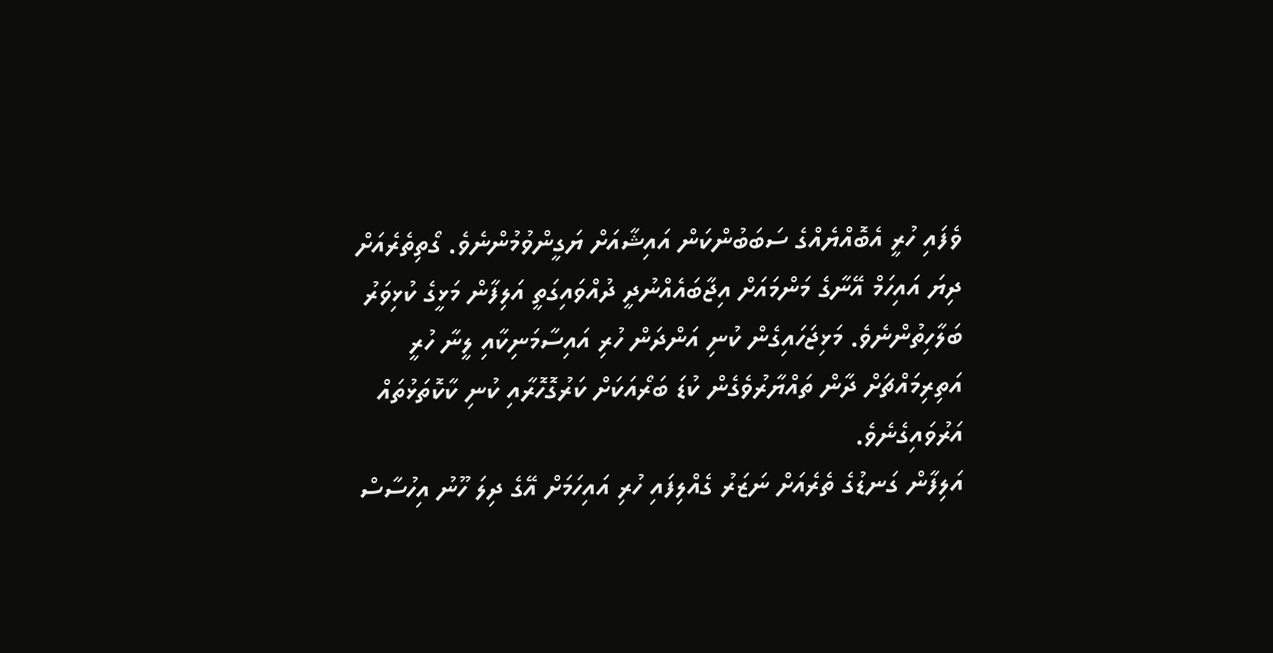ވެފައި ހުރީ އެބޮއްޔެއްގެ ސަބަބުންކަން އައިޝާއަށް ޔަގީންވުމުންނެވެ. ގޯތިތެރެއަށް ދިޔަ އައިހަމް އޭނާގެ މަންމައަށް އިޖާބައެއްނުދީ ދުއްވައިގަތީ އަލިފާން މަޅީގެ ކުޅިވަރު ބަލާހިތުންނެވެ. މަޅިޖަހައިގެން ކުނި އަންދަން ހުރި އައިސާމަނިކާއި ލީނާ ހުރީ އަތިރިމައްޗަށް ދާން ތައްޔާރުވެގެން ކުޑަ ބަރޯއަކަށް ކަރުގޮހޮރާއި ކުނި ކާކޮތަޅުތައް އަރުވައިގެނެވެ.
އަލިފާން ގަނޑުގެ ތެރެއަށް ނަޒަރު ގެއްލިފައި ހުރި އައިހަމަށް އޭގެ ދިލަ ހޫނު އިހުސާސް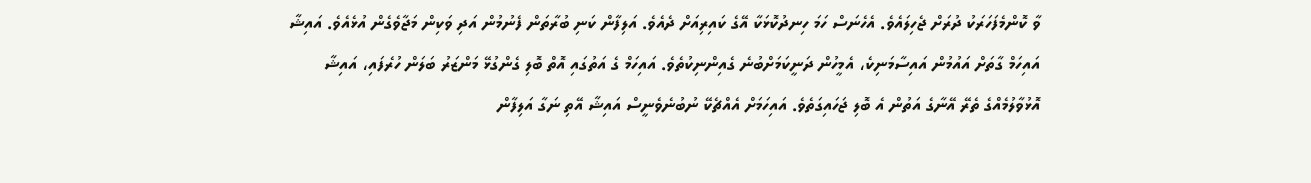ވާ ކޮންމެފަހަރަކު ދުރަށް ޖެހިލައެވެ. އެހެނަސް ހަމަ ހިނދުކޮޅަކާ އޭގެ ކައިރިއަށް ދެއެވެ. އަލިފާން ކަނި ބުރާތަން ފެނުމުން އަދި ވަކިން މަޖާވެގެން އުޅެއެވެ. އައިޝާ އައިހަމް ގާތަށް އައުމުން އައިސާމަނިކެ، އެމީހުން ދަނީކަމަށްބުނެ ގެއިންނިކުތެވެ. އައިހަމް ގެ އަތުގައި އޮތް ބޮލި ގެންގުޅޭ މަންޒަރު ބަލަން ހުރެފައި، އައިޝާ އޮޅުވާލުމެއްގެ ތެރޭ އޭނާގެ އަތުން އެ ބޮލި ޖަހައިގަތެވެ. އައިހަމަށް އެއްޗެކޭ ނުބުނެވެނީސް އައިޝާ އޭތި ނަގާ އަލިފާން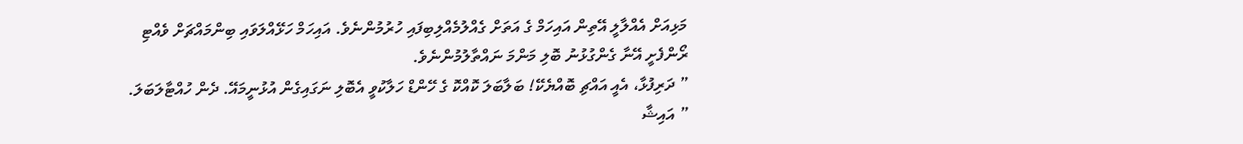މަޅިއަށް އެއްލާލީ އޭތިން އައިހަމް ގެ އަތަށް ގެއްލުމެއްލިބިފައި ހުރުމުންނެވެ. އައިހަމް ހަޅޭއްލަވައި ބިންމައްޗަށް ވެއްޓި ރޯންފެށީ އޭނާ ގެންގުޅުނު ބޮލި މަންމަ ނައްތާލުމުންނެވެ.
” ދަރިފުޅާ، އެއީ އައްޗި ބޮއްޔެކޭ! ބަލާބަލަ ކޮއްކޮ ގެ ހޭންޑް ހަލާކުވީ އެބޮލި ނަގައިގެން އުޅުނީމައޭ. ދެން ހުއްޓާލަބަލަ. ” އައިޝާ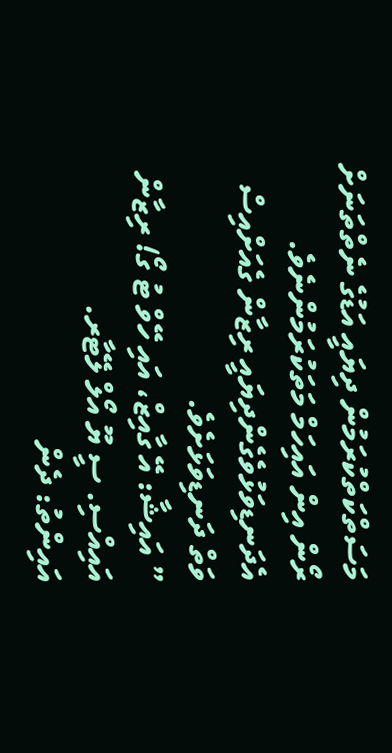މަސަތްކަތްކުރަމުން ދިޔައީ އަޑުގެ ނެތްތަނަށް ރޯން އިން އައިހަމް މަތަކުރަމުންނެވެ. އެދަނޑިވަޅުވެގެންދިޔައީ ރިޒާން ގެއަށްއިސް ވަތް ދަނޑިވަޅަށެވެ.
” އައިޝާ: އޭ ގާއިޒް، އައި ހޭވް ޓު ގޯ! ރިޒާން އައިއްސި. ސީ ޔޫ އޯލް ލޭޓާރ.
އައިންތު: ދެން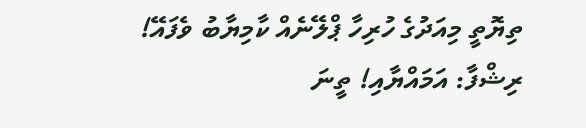ތިޔޮތީ މިއަދުގެ ހުރިހާ ޕްލޭނެއް ކާމިޔާބު ވެފައޭ!
ރިޝްފާ: އަމައްޔާއި! ތީނަ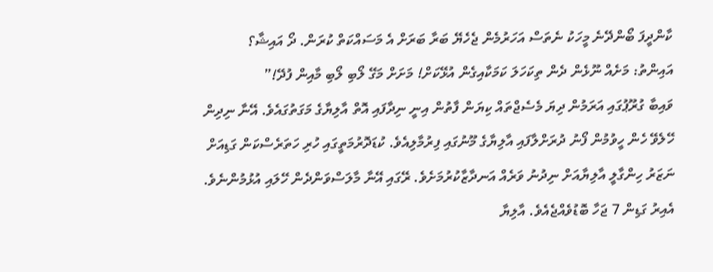ކާންދީފަ ބޯންދޭނެ މީހަކު ނެތަސް އަހަރުމެން ޖެހެޔޭ ބަރާ ބަރަށް އެ މަސައްކަތް ކުރަން. ދޯ އައިޝާ؟
އައިންތު: މަށެއް ނޫޅެން ދެން ތިކަހަލަ ކަމަކާއިގެން އުޅޭކަށް! މަށަށް މަގޭ ލޯބި ލޯބި މާއިން ފުދޭ!”
ވައިބާ ގުރޫޕުގައި އަރަމުން ދިޔަ މެސެޖްތައް ކިޔަން ފާތުން އިނީ ނިދާފައި އޮތް އާލިޔާގެ މަގަތުގައެވެ. އޭނާ ނިދިން ހޭލެވޭ ހެން ހީވުމުން ފޯނު ދުރަށްލާފައި އާލިޔާގެ މޫނުގައި ފިރުމާލިއެވެ. ކުޑަދޮރުމަތީގައި ހުރި ހަތަރެސްކަން ގަޑިއަށް ނަޒަރު ހިންގާލީ އާލިޔާއަށް ނިދުނު ވަރެއް އަނދާޒާކުރުމަށެވެ. ރޭގައި އޭނާ މާލަސްވަންދެން ހޭލައި އުޅުމުންނެވެ. އެއިރު ގަޑިން 7 ޖަހާ ބޮޑުވެއްޖެއެވެ. އާލިޔާ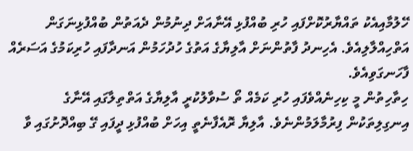ހޭލުމާއިއެކު ތައްޔާރުކޮށްފައި ހުރި ބުއްފުޅި އޭނާއަށް ދިނުމުން ދެއަތުން ބުއްފުޅިނަގަން އަތްހިއްލާލިއެވެ. އެހިނދު ފާތުންނަށް އާލިޔާގެ އަތުގެ ހުދުހަމުން އަނދާފައި ހުރިކަމުގެ އަސަރެއް ފާހަނގަވިއެވެ.
ހިތާހިތުން މީ ކިހިނެއްވެފައި ހުރި ކަމެއް ތޯ ސުވާލުކުރީ އާލިޔާގެ އަތްތިލާގައި އޭނާގެ އިނގިލިތަކުން ފިރުމާލަމުންނެވެ. އާލިޔާ ރޮއެފާނެތީ އިހަށް ބުއްފުޅި ދީފައި ގޭ ބިއްދޮށުގައި ވާ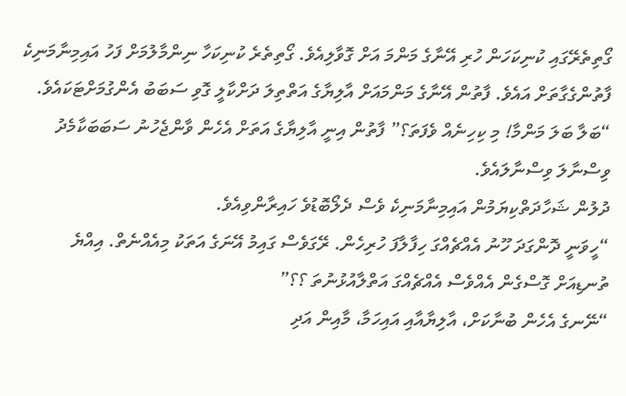ގޯތިތެރޭގައި ކުނިކަހަން ހުރި އޭނާގެ މަންމަ އަށް ގޮވާލިއެވެ. ގޯތިތެރެ ކުނިކަހާ ނިންމާލުމަށް ފަހު އައިމިނާމަނިކެ ފާތުންގެގާތަށް އައެވެ. ފާތުން އޭނާގެ މަންމައަށް އާލިޔާގެ އަތްތިލަ ދަށްކާލީ ގޮވި ސަބަބު އެންގުމަށްޓަކައެވެ.
“ބަލާ ބަލަ މަންމާ! މި ކިހިނެއް ވެފަތަ؟” ފާތުން އިނީ އާލިޔާގެ އަތަށް އެހެން ވާންޖެހުނު ސަބަބަކާމެދު ވިސްނާލަ ވިސްނާލައެވެ.
ދުލުން ޝަހާދަތްކިޔަމުން އައިމިނާމަނިކެ ވެސް ދެލޯބޮޑުވެ ހައިރާންވިއެވެ.
“ހީވަނީ ދޮންގަދަ ހޫނު އެއްޗެއްގަ ހިފާލާފަ ހުރިހެން. ރޭގަވެސް ގައިމު އޭނަގެ އަތަކު މިއެއްނެތް. އިއްޔެ ތުނޑިއަށް ގޮސްގެން އެއްވެސް އެއްޗެއްގަ އަތްލާއުޅުނުތަ ؟؟”
“ނޭނގެ އެހެން ބުނާކަށް، އާލިޔާއާއި އައިހަމާ، މާއިން އަދި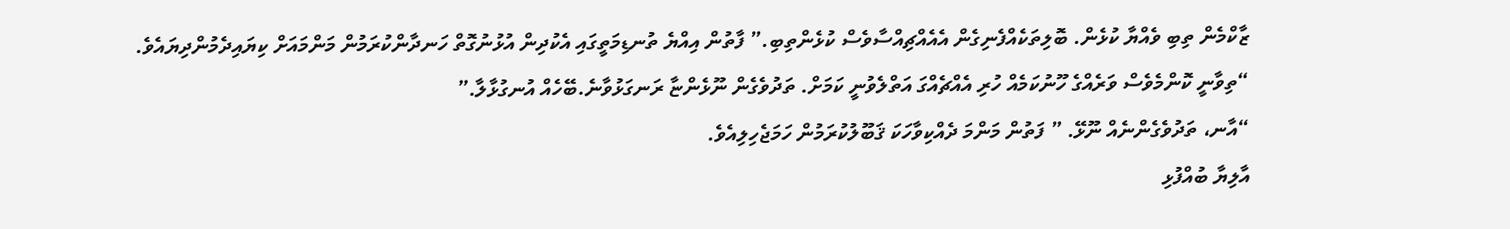ޒާކްމެން ތިބި ވެއްޔާ ކުޅެން. ބޮލިތަކެއްފެނިގެން އެއެއްޗިއްސާވެސް ކުޅެންތިބި.” ފާތުން އިއްޔެ ތުނޑިމަތީގައި އެކުދިން އުޅުނުގޮތް ހަނދާންކުރަމުން މަންމައަށް ކިޔައިދެމުންދިޔައެވެ.
“ތިވާނީ ކޮންމެވެސް ވަރެއްގެ ހޫނުކަމެއް ހުރި އެއްޗެއްގަ އަތްލެވުނީ ކަމަށް. ތަދުވެގެން ނޫޅެންޏާ ރަނގަޅުވާނެ.ބޭހެއް އުނގުޅާލާ.”
“އާނ، ތަދުވެގެންނެއް ނޫޅޭ. ” ފަތުން މަންމަ ދެއްކިވާހަކަ ޤަބޫލުކުރަމުން ހަމަޖެހިލިއެވެ.
އާލިޔާ ބުއްފުޅި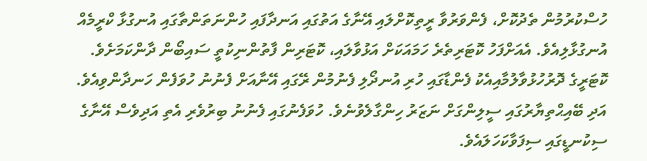ހުސްކުރުމުން ތެދުކޮށް، ފެންވަރުވާ ރީތިކޮށްލައި އޭނާގެ އަތުގައި އަނދާފައި ހުންނަތަންތާގައި އުނގުޅާ ކްރީމެއް އުނގުޅާލިއެވެ. އެއަށްފަހު ކޮޓަރިތެރެ ހަމައަކަށް އަޅުވާލައި، ކޮޓަރިން ފާތުންނިކުތީ ސައިބޯން ދާންކަމަށެވެ. ކޮޓަރީގެ ދޮރުހުޅުވާލުމާއިއެކު ފެންޑާގައި ހުރި އުނދޯލި ފެނުމުން ރޭގައި އޭނާއަށް ފެނުނު ހުވަފެން ހަނދާންވިއެވެ. އަދި ބޭއިޙްތިޔާރުގައި ސީލިންގަށް ނަޒަރު ހިންގާލެވުނެވެ. ހުވަފެނުގައި ފެނުނު ބިރުވެރި އެތި އަދިވެސް އޭނާގެ ސިކުނޑީގައި ސިފަވާކަހަލައެވެ.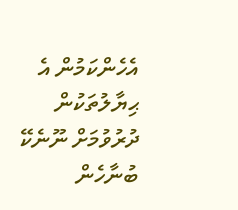އެހެންކަމުން އެ ޙިޔާލުތަކުން ދުރުވުމަށް ނޫނެކޭ ބުނާހެން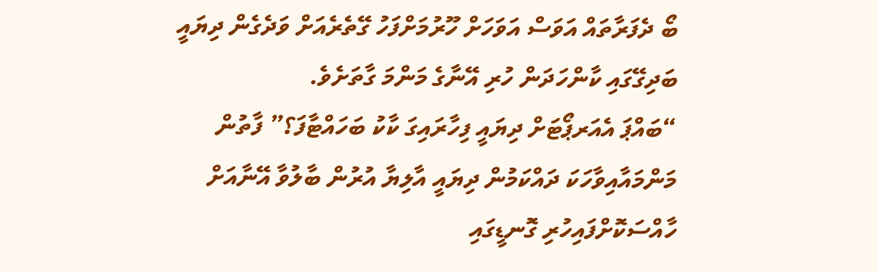ބޯ ދެފަރާތައް އަވަސް އަވަހަށް ހޫރުމަށްފަހު ގޭތެރެއަށް ވަދެގެން ދިޔައީ ބަދިގޭގައި ކާންހަދަން ހުރި އޭނާގެ މަންމަ ގާތަށެވެ.
“ބައްޕަ އެއަރޕޯޓަށް ދިޔައީ ފިހާރައިގަ ކާކު ބަހައްޓާފަ؟” ފާތުން މަންމައާއިވާހަކަ ދައްކަމުން ދިޔައީ އާލިޔާ އުރުން ބާލުވާ އޭނާއަށް ހާއްސަކޮށްފައިހުރި ގޮނޑީގައި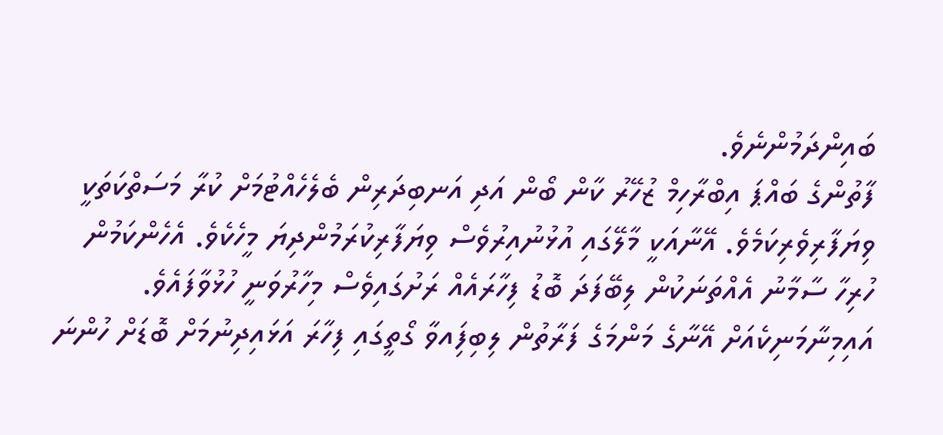ބައިންދަމުންނެވެ.
ފާތުންގެ ބައްޕަ އިބްރާހިމް ޒުހޭރު ކާން ބޯން އަދި އަނބިދަރިން ބެލެހެއްޓުމަށް ކުރާ މަސަތްކަތަކީ ވިޔަފާރިވެރިކަމެވެ. އޭނާއަކީ މާލޭގައި އުޅުނުއިރުވެސް ވިޔަފާރިކުރަމުންދިޔަ މީހެކެވެ. އެހެންކަމުން ހުރިހާ ސާމާނު އެއްތަނަކުން ލިބޭފަދަ ބޮޑު ފިހާރައެއް ރަށުގައިވެސް މިހާރުވަނީ ހުޅުވާފައެވެ. އައިމިނާމަނިކެއަށް އޭނާގެ މަންމަގެ ފަރާތުން ލިބިފަިއވާ ގޯތީގައި ފިހާރަ އަޅައިދިނުމަށް ބޮޑަށް ހުންނަ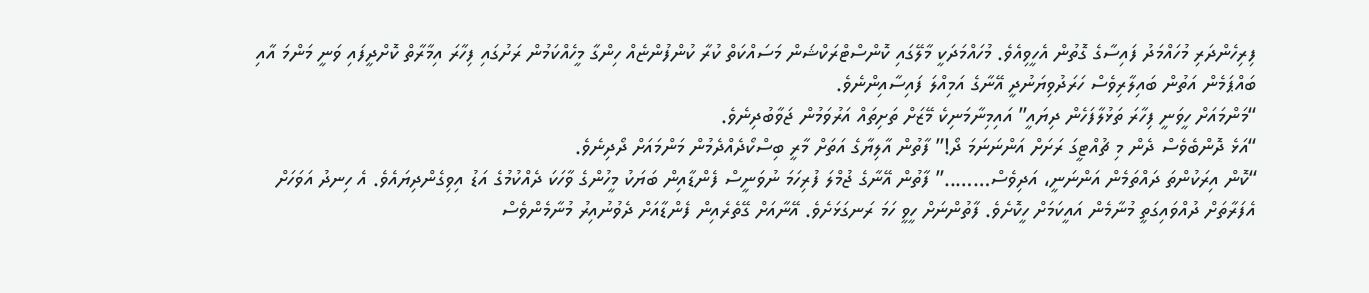ފިރިހެންދަރި މުހައްމަދު ފައިސާގެ ގޮތުން އެހީވިއެވެ. މުހައްމަދަކީ މާލޭގައި ކޮންސްޓްރަކްޝަން މަސައްކަތް ކުރާ ކުންފުންޏެއް ހިންގާ މީހެއްކަމުން ރަށުގައި ފިހާރަ އިމާރާތް ކޮށްދީފައި ވަނީ މަންމަ އާއި ބައްޕަމެން އަތުން ބައިލާރިވެސް ހަރަދުވިޔަނުދީ އޭނާގެ އަމިއްލަ ފައިސާއިންނެވެ.
“މަންމައަށް ހީވަނީ ފިހާރަ ތަޅުލާފަހެން ދިޔައީ” އައިމިނާމަނިކެ މޭޒަށް ތަށިތައް އަރުވަމުން ޖަވާބުދިނެވެ.
“އަޅެ ދޮންބެވެސް ދެން މި ޗުއްޓީގަ ރަށަށް އަންނަނަމަ ދޯ!” ފާތުން އާލިޔާގެ އަތަށް މާރީ ބިސްކޯދެއްދެމުން މަންމައަށް ދޯދިނެވެ.
“ކޮން އިރަކުންތަ ދައްތަމެން އަންނަނީ، އަދިވެސް……..” ފާތުން އޭނާގެ ޖުމްލަ ފުރިހަމަ ނުވަނީސް ފެންޑާއިން ބަޔަކު މީހުންގެ ވާހަކަ ދެއްކުމުގެ އަޑު އިވިގެންދިޔައެވެ. އެ ހިނދު އަވަހަށް އެފަރާތަށް ދުއްވައިގަތީ މުނާމެން އައީކަމަށް ހީކޮށެވެ. ފާތުންނަށް ހީވީ ހަމަ ރަނގަޅަށެވެ. އޭނާއަށް ގޭތެރެއިން ފެންޑާއަށް ދެވުނުއިރު މުނާމެންވެސް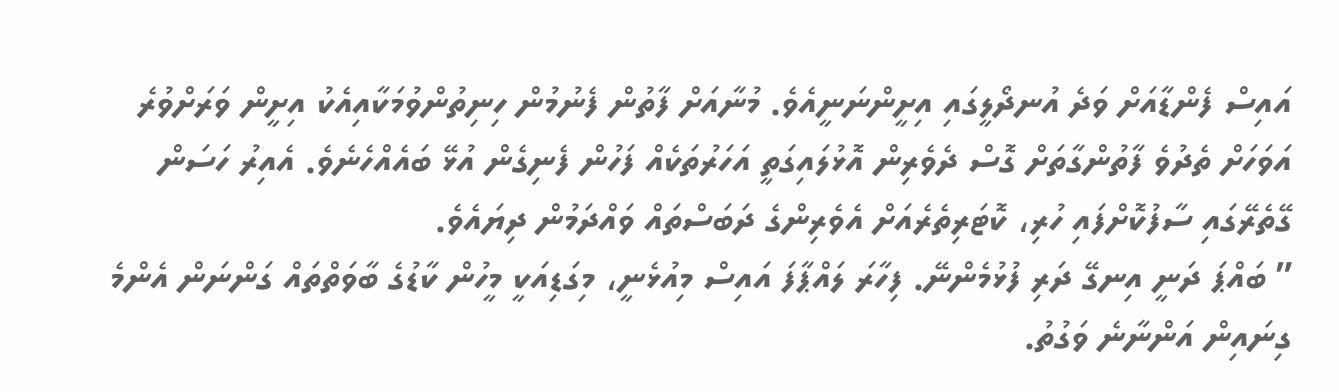އައިސް ފެންޑާއަށް ވަދެ އުނދޯލީގައި އިށީންނަނީއެވެ. މުނާއަށް ފާތުން ފެނުމުން ހިނިތުންވުމަކާއިއެކު އިށީން ވަރަށްވުރެ އަވަހަށް ތެދުވެ ފާތުންގާތަށް ގޮސް ދެވެރިން އޮޅުލައިގަތީ އަހަރުތަކެއް ފަހުން ފެނިގެން އުޅޭ ބައެއްހެނެވެ. އެއިރު ހަސަން ގޭތެރޭގައި ސާފުކޮށްފައި ހުރި، ކޮޓަރިތެރެއަށް އެވެރިންގެ ދަބަސްތައް ވައްދަމުން ދިޔައެވެ.
” ބައްޕަ ދަނީ އިނގޭ ދަރި ފުޅުމެންނޭ. ފިހާރަ ލައްޕާފަ އައިސް މިއުޅެނީ، މިގަޑިއަކީ މީހުން ކާޑުގެ ބާވަތްތައް ގަންނަން އެންމެ ގިނައިން އަންނާނެ ވަގުތު.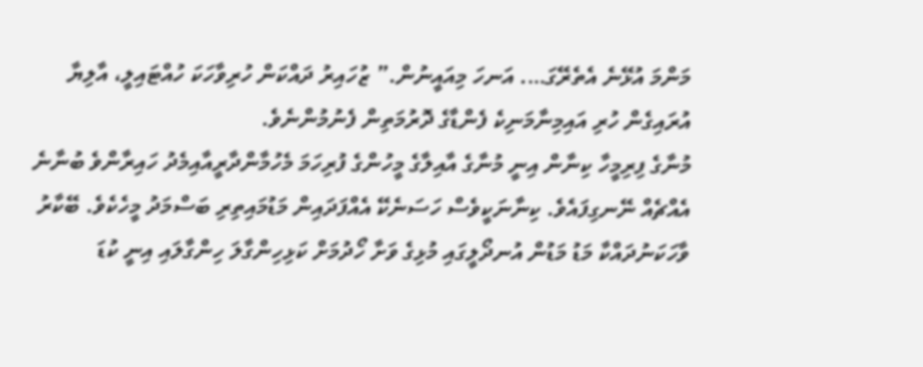މަންމަ އުޅޭނެ އެތެރޭގަ…. އަނހަ މިއައީނުން.” ޒުހައިރު ދައްކަން ހުރިވާހަކަ ހުއްޓައިލީ، އާލިޔާ އުރައިގެން ހުރި އައިމިނާމަނިކެ ފެންޑާގެ ދޮރުމަތިން ފެނުމުންނެވެ.
މުނާގެ ފިރިމީހާ ކިނާން އިނީ މުނާގެ އާއިލާގެ މީހުންގެ ފުރިހަމަ މެހުމާންދާރީއާއިމެދު ހައިރާންވެ ބުނާނެ އެއްޗެއް ނޭނގިފައެވެ. ކިނާނަކީވެސް ހަސަނެކޭ އެއްފަދައިން މަޑުމައިތިރި ބަސްމަދު މީހެކެވެ. ބޭކާރު ވާހަކަނުދައްކާ މަޑު މަޑުން އުނދޯލީގައި މުޅިގެ ވަށާ ހޯދުމަށް ކަޅިހިންގާލަ ހިންގާލައި އިނީ ކުޑަ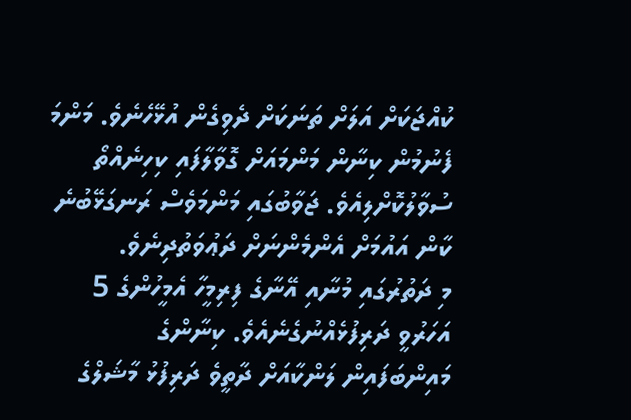ކުއްޖަކަށް އަލަށް ތަނަކަށް ދެވިގެން އުޅޭހެނެވެ. މަންމަ ފެނުމުން ކިނާން މަންމައަށް ގޮވާލާފައި ކިހިނެއްތޯ ސުވާލުކޮށްލިއެވެ. ޖަވާބުގައި މަންމަވެސް ރަނގަޅޭބުނެ ކާން އައުމަށް އެންމެންނަށް ދަޢުވަތުދިނެވެ.
މި ދަތުރުގައި މުނާއި އޭނާގެ ފިރިމީހާ އެމީހުންގެ 5 އަހަރުވީ ދަރިފުޅެއްނުގެނެއެވެ. ކިނާންގެ މައިންބަފައިން ލަންކާއަށް ދާތީވެ ދަރިފުޅު މާޝަލްގެ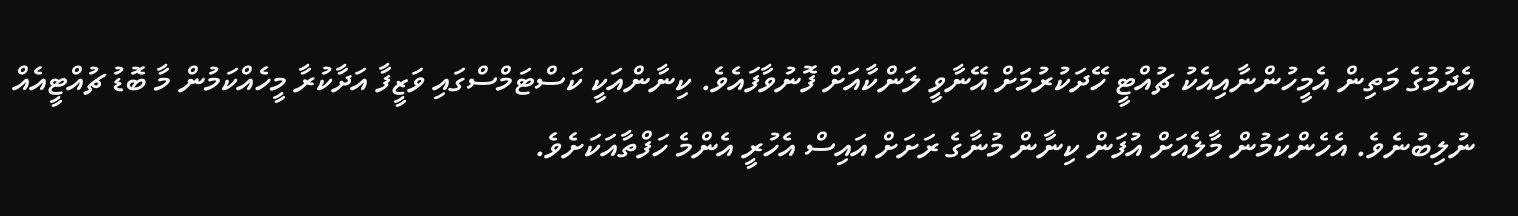އެދުމުގެ މަތިން އެމީހުންނާއިއެކު ޗުއްޓީ ހޭދަކުރުމަށް އޭނާވީ ލަންކާއަށް ފޮނުވާފައެވެ. ކިނާންއަކީ ކަސްޓަމްސްގައި ވަޒީފާ އަދާކުރާ މީހެއްކަމުން މާ ބޮޑު ޗުއްޓީއެއް ނުލިބުނެވެ. އެހެންކަމުން މާލެއަށް އުފަން ކިނާން މުނާގެ ރަށަށް އައިސް އެހުރީ އެންމެ ހަފްތާއަކަށެވެ.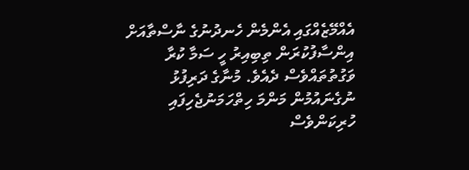އެއްމޭޒެއްގައި އެންމެން ހެނދުނުގެ ނާސްތާއަށް އިންސާފުކުރަން ތިބިއިރު ހީ ސަމާ ކުރާ ވަގުތުތައްވެސް ދެއެވެ. މުނާގެ ދަރިފުޅު ނުގެނައުމުން މަންމަ ހިތްހަމަނުޖެހިފައި ހުރިކަންވެސް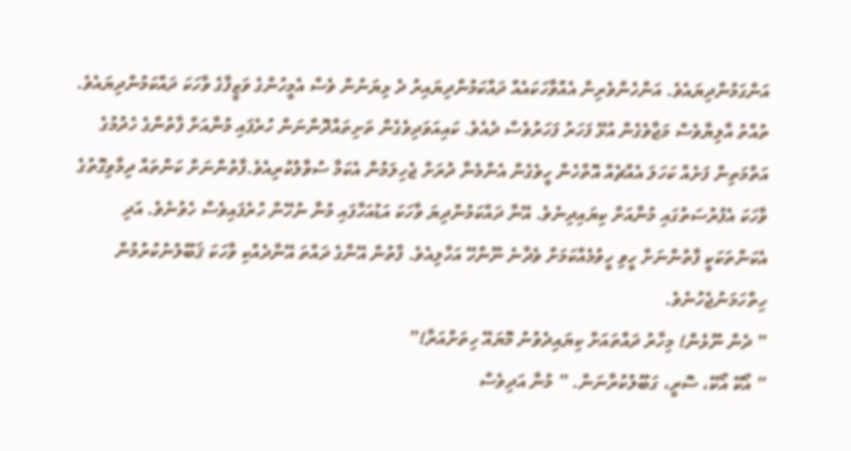އަންގަމުންދިޔައެވެ. އަންހެންވެރިން އެއްވާހަކައެއް ދައްކަމުންދިޔައިރު ދެ ޅިޔަނުން ވެސް އެމީހުންގެ ވަޒީފާގެ ވާހަކަ ދައްކަމުންދިޔައެވެ. ތުއްތު އާލިޔާވެސް މަޖާވެގެން އުޅޭ ފަހަރު ފަހަރުވެސް ދެއެވެ. ކައިއަވަދިވެގެން ތަށިތައްދޮންނަން ހުރެފައި މުނާއަށް ފާތުންގެ ހެދުމުގެ އަތްމަތިން ފަށެއް ކަހަލަ އެއްޗެއް އޮތްހެން ހީވެގެން އެންމެނާ ދުރަށް ޖެހިލަމުން އެކަމާ ސުވާލުކުރިއެވެ.ފާތުންނަށް ކަންތައް ދިމާވިގޮތުގެ ވާހަކަ އެފުރުސަތުގައި މުނާއަށް ކިޔައިދިނެވެ. އޭނާ ދައްކަމުންދިޔަ ވާހަކަ އަޑުއަހާފައި މުނާ ނުހޭން ހުރެފައިވެސް ހެވުނެވެ. އަދި އެކަންތަކަކީ ފާތުންނަށް ހީވި ހީވުމެއްކަމަށް ވެދާނެ ނޫންހޭ އަހާލިއެވެ. ފާތުން އޭނާގެ ދައްތަ އޭނާދެއްކި ވާހަކަ ޤަބޫލުނުކުރުމުން ހިތްހަމަނުޖެހުނެވެ.
” ދެން ނޫޅެން! މިހާރު ދައްތައަށް ކިޔައިދެވުނު މޮޔައޭ ހިތަށްއަރާ!”
” އޯކޭ އޯކޭ، ސޮރީ، ގަބޫލުކުރާނަން. ” މުނާ އަދިވެސް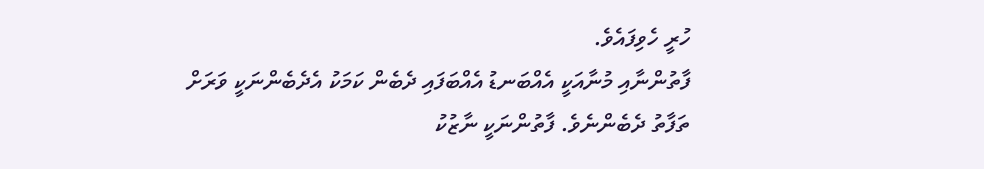ހުރީ ހެވިފައެވެ.
ފާތުންނާއި މުނާއަކީ އެއްބަނޑު އެއްބަފައި ދެބެން ކަމަކު އެދެބެންނަކީ ވަރަށް ތަފާތު ދެބެންނެވެ. ފާތުންނަކީ ނާޒުކު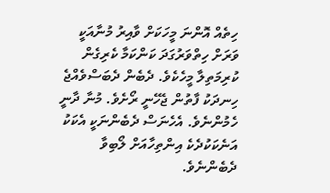ހިތެއް އޮންނަ މީހަކަށް ވާއިރު މުނާއަކީ ވަރަށް ހިތްވަރުގަދަ ކަންކަމާ ކެރިގެން ކުރިމަތިލާ މީހެކެވެ. ދެބެން ދެބަސްވެއްޖެ ހިނދަކު ފާތުން ޖެހޭނީ ރޯށެވެ. މުނާ ދާނީ ހެމުންނެވެ. އެހެނަސް ދެބެންނަކީ އެކަކު އަނެކަކުދެކެ އިންތިހާއަށް ލޯބިވާ ދެބެންނެވެ.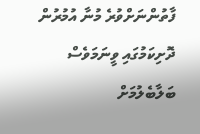ފާތުންނަށްވުރެ މުނާ އުމުރުން ދޮށިކަމުގައި ވީނަމަވެސް ބަލާބެލުމަށް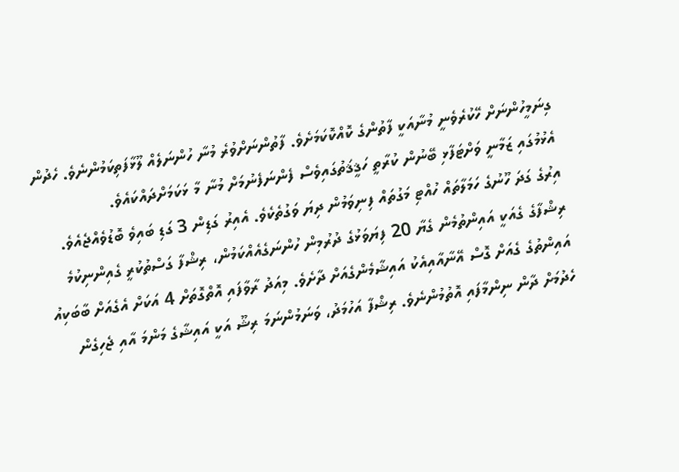ގިނަމީހުންނަށް ހޭކުރެވެނީ މުނާއަކީ ފާތުންގެ ކޮއްކޮކަމަށެވެ. ފާތުންނަށްވުރެ މުނާ ހުންނަލެއް ލޫޅާފަތިކަމުންނެވެ. ހެދުން އެޅުމުގައި ޒަމާނީ ވަށްޓަފާޅި ބޭނުން ކުރާތީ ހަޤީޤަތުގައިވެސް ފެންނަފެނުމަށް މުނާ މާ ޅަކަމަށްދައްކައެވެ.
އިރުގެ ގަދަ ހޫނުގެ ހަމަލާތައް ހުއްޓި މަގުތައް ފިނިވަމުން ދިޔަ ވަގުތެކެވެ. އެއިރު ގަޑިން 3 ގަޑި ބައިވެ ބޮޑުވެއްޖެއެވެ. ރިޝްފާގެ ގެއަކީ އައިންތުމެން ގެޔާ 20 ފިޔަވަޅުގެ ދުރުމިން ހުންނަގެއެއްކަމުން، ރިޝްފާ ގަސްތުކުރީ ގެއިންނިކުމެ އައިންތުގެ ގެއަށް ގޮސް އޭނާއާއިއެކު އައިޝާމެންގެއަށް ދާށެވެ. މިއަދު ރާވާފައި އޮތްގޮތަށް 4 އަކަށް އެގެއަށް ބާބަކިއު ހެދުމަށް ދާން ނިންމާފައި އޮތުމުންނެވެ. ރިޝްފާ އަހުމަދު، ވަނަމުންނަމަ ރިޝޫ އަކީ އައިޝާގެ މަންމަ އާއި ޖެހިގެން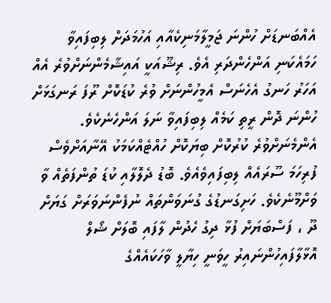އެއްބަނޑަށް ހުންނަ ޖަމީލާމަނިކެއާއި އަހުމަދަށް ލިބިފައިވާ ހަމައެކަނި އަންހެންދަރި އެވެ. ރިޝޫއަކީ އައިޝާމެންނަށްވުރެ އެއް އަހަރު ހަނގު އެހެނަސް އެމީހުންނަށް ވުރެ ކުޑަކޮށް ރޫފަ ރަނގަޅަށް ހުންނަ ދޮން ރީތި ކަމެއް ލިބިފައިވާ ނަލަ އަންހެނެކެވެ. އެންމެނަށްވުރެ ކުރުކޮށް ބިޔަކޮށް ހުއްޓެއްކަމަކު އޭނާއަށްވެސް ފުރިހަމަ ސޫރައެއް ލިބިފައިވެއެވެ. ބޮޑު ދެލޮލާއި ކުޑަ ތުންފަތެއް ވާ ވަށްމޫނެކެވެ. ހަށިގަނޑުގެ ގުނަވަންތައް ނުފެންނަވަރަށް ގަޔަށް ދޫ ، ފަސްބަޔަށް ފުޅާ ދިގު ހެދުން ލާފައި ބޮލަށް ޝޯލް އޮޅާލާފައިހުންނައިރު ހީވަނީ ހިޔާލީ ވާހަކައެއްގެ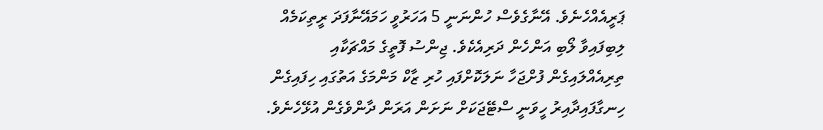ޕަރީއެއްހެނެވެ. އޭނާގެވެސް ހުންނަނީ 5 އަހަރުވީ ހަމައޭނާފަދަ ރީތިކަމެއް ލިބިފައިވާ ލޯބި އަންހެން ދަރިއެކެވެ. ޖިންސު ފޮތީގެ މައްޗަކާއި ތިރިއެއްލައިގެން ފުށްޖަހާ ނަލަކޮށްފައި ހުރި ޒާކް މަންމަގެ އަތުގައި ހިފައިގެން ހިނގާފައިދާއިރު ހީވަނީ ސްޓޭޖަކަށް ނަށަން އަރަން ދާންވެގެން އުޅޭހެނެވެ.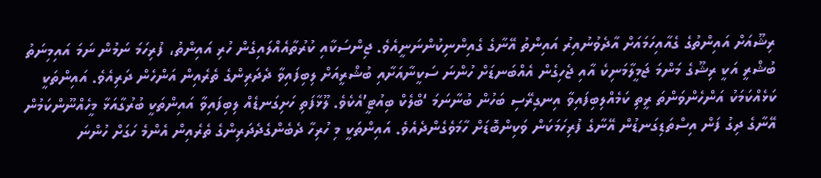ރިޝޫއަށް އައިންތުގެ ގެއާއިހަމައަށް އާދެވުނުއިރު އައިންތު އޭނާގެ ގެއިންނިކުންނަނީއެވެ. ޖިންސަކާއި ކުރުތާއެއްލައިގެން ހުރި އައިންތު، ފުރިހަމަ ނަމުން ނަމަ އައިމިނަތު ބުޝްރީ އަކީ ރިޝޫގެ މަންމަ ޖަމީލާމަނިކެ އާއި ޖެހިގެން އެއްބަނޑަށް ހުންނަ ސަކީނާއަށާއި ބުޝްރީއަށް ލިބިފައިވާ ދެދަރިންގެ ތެރެއިން އަންހެން ދަރިއެވެ. އައިންތަކީ ކަޅެއްކަމަކު އަންހެންވަންތަ ރީތި ކަމެއްލިބިފައިވާ އިނގިރޭސި ބަހުން ބުނާނަމަ ‘ބްލެކް ބިއުޓީ’އެކެވެ. ލޫޅާފަތި ހަށިގަނޑެއް ލިބިފައިވާ އައިންތަކީ ބުރުގާއަޅާ މީހެއްނޫންކަމުން އޭނާގެ ދިގު ފަން އިސްތަޑިގަނޑުން އޭނާގެ ފުރިހަމަކަން ވަކިންބޮޑަށް ހާމަވެގެންދެއެވެ. އައިންތަކީ މި ހުރިހާ ދެބެންގެދެދަރިންގެ ތެރެއިން އެންމެ ހަގަށް ހުންނަ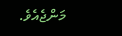މަންޖެއެވެ.